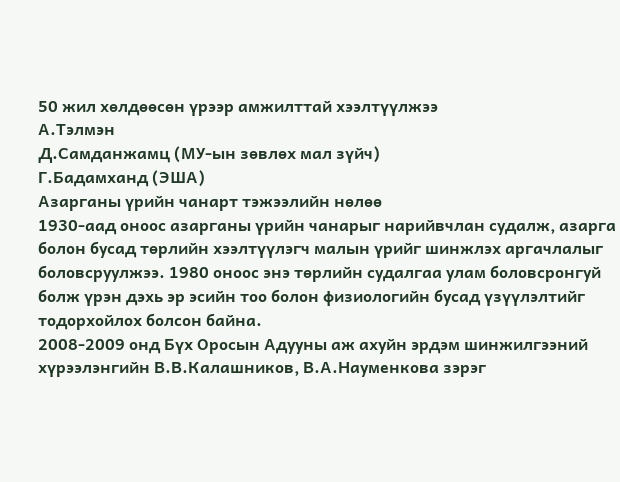50 жил хөлдөөсөн үрээр амжилттай хээлтүүлжээ
А.Тэлмэн
Д.Самданжамц (МУ-ын зөвлөх мал зүйч)
Г.Бадамханд (ЭША)
Азарганы үрийн чанарт тэжээлийн нөлөө
1930-аад оноос азарганы үрийн чанарыг нарийвчлан судалж, азарга болон бусад төрлийн хээлтүүлэгч малын үрийг шинжлэх аргачлалыг боловсруулжээ. 1980 оноос энэ төрлийн судалгаа улам боловсронгуй болж үрэн дэхь эр эсийн тоо болон физиологийн бусад үзүүлэлтийг тодорхойлох болсон байна.
2008-2009 онд Бүх Оросын Адууны аж ахуйн эрдэм шинжилгээний хүрээлэнгийн В.В.Калашников, В.А.Науменкова зэрэг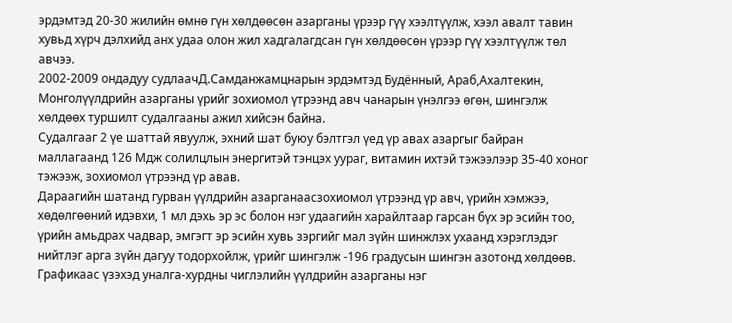эрдэмтэд 20-30 жилийн өмнө гүн хөлдөөсөн азарганы үрээр гүү хээлтүүлж, хээл авалт тавин хувьд хүрч дэлхийд анх удаа олон жил хадгалагдсан гүн хөлдөөсөн үрээр гүү хээлтүүлж төл авчээ.
2002-2009 ондадуу судлаачД.Самданжамцнарын эрдэмтэд Будённый, Араб,Ахалтекин, Монголүүлдрийн азарганы үрийг зохиомол үтрээнд авч чанарын үнэлгээ өгөн, шингэлж хөлдөөх туршилт судалгааны ажил хийсэн байна.
Судалгааг 2 үе шаттай явуулж, эхний шат буюу бэлтгэл үед үр авах азаргыг байран маллагаанд 126 Мдж солилцлын энергитэй тэнцэх уураг, витамин ихтэй тэжээлээр 35-40 хоног тэжээж, зохиомол үтрээнд үр авав.
Дараагийн шатанд гурван үүлдрийн азарганаасзохиомол үтрээнд үр авч, үрийн хэмжээ, хөдөлгөөний идэвхи, 1 мл дэхь эр эс болон нэг удаагийн харайлтаар гарсан бүх эр эсийн тоо, үрийн амьдрах чадвар, эмгэгт эр эсийн хувь зэргийг мал зүйн шинжлэх ухаанд хэрэглэдэг нийтлэг арга зүйн дагуу тодорхойлж, үрийг шингэлж -196 градусын шингэн азотонд хөлдөөв.
Графикаас үзэхэд уналга-хурдны чиглэлийн үүлдрийн азарганы нэг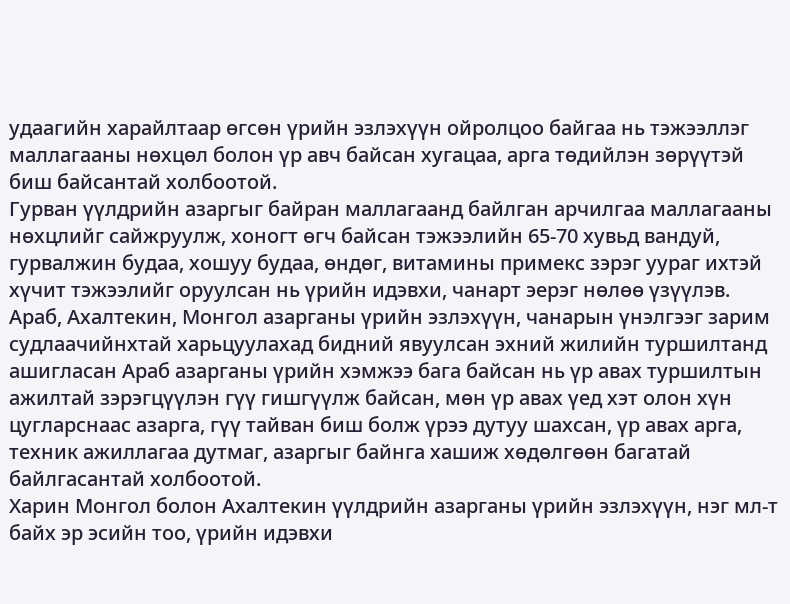удаагийн харайлтаар өгсөн үрийн эзлэхүүн ойролцоо байгаа нь тэжээллэг маллагааны нөхцөл болон үр авч байсан хугацаа, арга төдийлэн зөрүүтэй биш байсантай холбоотой.
Гурван үүлдрийн азаргыг байран маллагаанд байлган арчилгаа маллагааны нөхцлийг сайжруулж, хоногт өгч байсан тэжээлийн 65-70 хувьд вандуй, гурвалжин будаа, хошуу будаа, өндөг, витамины примекс зэрэг уураг ихтэй хүчит тэжээлийг оруулсан нь үрийн идэвхи, чанарт эерэг нөлөө үзүүлэв.
Араб, Ахалтекин, Монгол азарганы үрийн эзлэхүүн, чанарын үнэлгээг зарим судлаачийнхтай харьцуулахад бидний явуулсан эхний жилийн туршилтанд ашигласан Араб азарганы үрийн хэмжээ бага байсан нь үр авах туршилтын ажилтай зэрэгцүүлэн гүү гишгүүлж байсан, мөн үр авах үед хэт олон хүн цугларснаас азарга, гүү тайван биш болж үрээ дутуу шахсан, үр авах арга, техник ажиллагаа дутмаг, азаргыг байнга хашиж хөдөлгөөн багатай байлгасантай холбоотой.
Харин Монгол болон Ахалтекин үүлдрийн азарганы үрийн эзлэхүүн, нэг мл-т байх эр эсийн тоо, үрийн идэвхи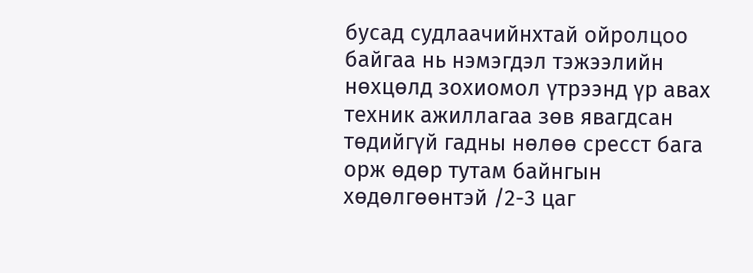бусад судлаачийнхтай ойролцоо байгаа нь нэмэгдэл тэжээлийн нөхцөлд зохиомол үтрээнд үр авах техник ажиллагаа зөв явагдсан төдийгүй гадны нөлөө сресст бага орж өдөр тутам байнгын хөдөлгөөнтэй /2-3 цаг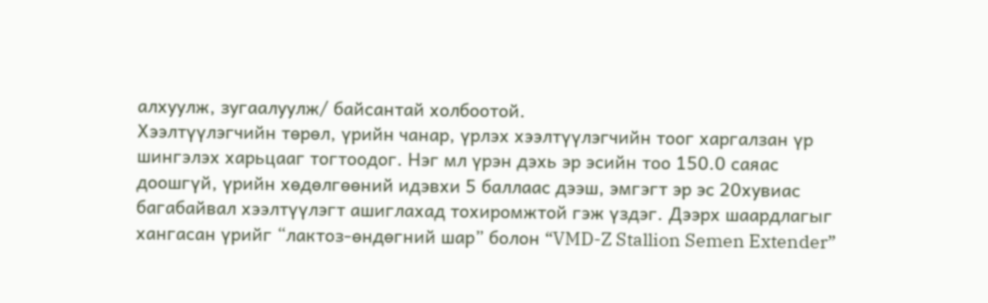алхуулж, зугаалуулж/ байсантай холбоотой.
Хээлтүүлэгчийн төрөл, үрийн чанар, үрлэх хээлтүүлэгчийн тоог харгалзан үр шингэлэх харьцааг тогтоодог. Нэг мл үрэн дэхь эр эсийн тоо 150.0 саяас доошгүй, үрийн хөдөлгөөний идэвхи 5 баллаас дээш, эмгэгт эр эс 20хувиас багабайвал хээлтүүлэгт ашиглахад тохиромжтой гэж үздэг. Дээрх шаардлагыг хангасан үрийг “лактоз-өндөгний шар” болон “VMD-Z Stallion Semen Extender”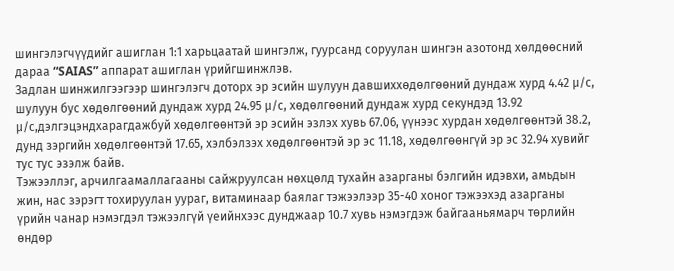шингэлэгчүүдийг ашиглан 1:1 харьцаатай шингэлж, гуурсанд соруулан шингэн азотонд хөлдөөсний дараа “SAIAS” аппарат ашиглан үрийгшинжлэв.
Задлан шинжилгээгээр шингэлэгч доторх эр эсийн шулуун давшиххөдөлгөөний дундаж хурд 4.42 µ/с, шулуун бус хөдөлгөөний дундаж хурд 24.95 µ/с, хөдөлгөөний дундаж хурд секундэд 13.92 µ/с,дэлгэцэндхарагдажбуй хөдөлгөөнтэй эр эсийн эзлэх хувь 67.06, үүнээс хурдан хөдөлгөөнтэй 38.2, дунд зэргийн хөдөлгөөнтэй 17.65, хэлбэлзэх хөдөлгөөнтэй эр эс 11.18, хөдөлгөөнгүй эр эс 32.94 хувийг тус тус эзэлж байв.
Тэжээллэг, арчилгаамаллагааны сайжруулсан нөхцөлд тухайн азарганы бэлгийн идэвхи, амьдын жин, нас зэрэгт тохируулан уураг, витаминаар баялаг тэжээлээр 35-40 хоног тэжээхэд азарганы үрийн чанар нэмэгдэл тэжээлгүй үеийнхээс дунджаар 10.7 хувь нэмэгдэж байгааньямарч төрлийн өндөр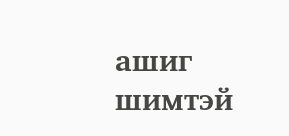ашиг шимтэй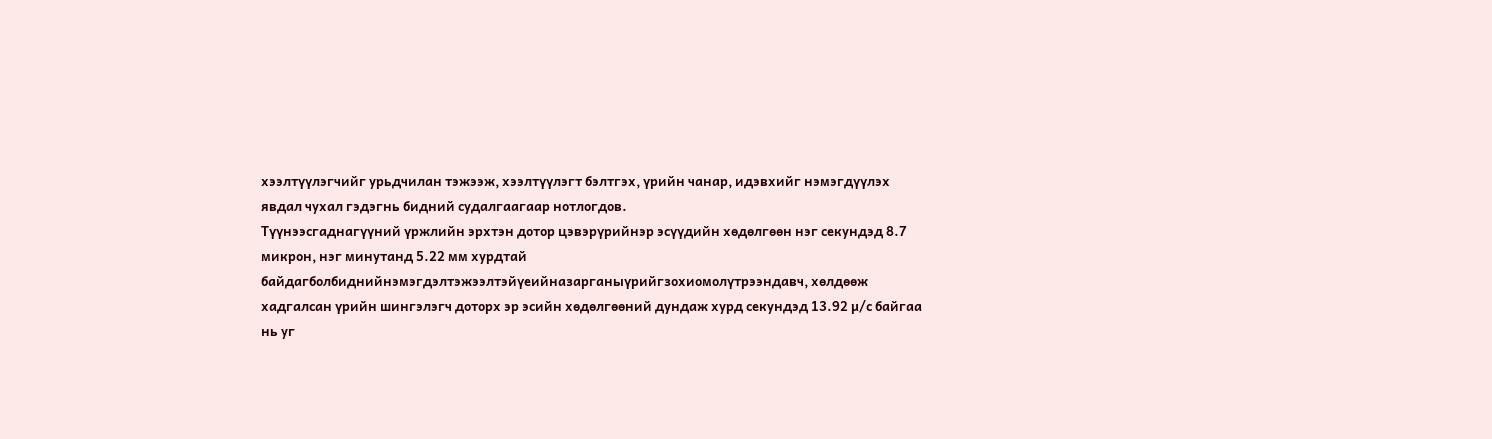хээлтүүлэгчийг урьдчилан тэжээж, хээлтүүлэгт бэлтгэх, үрийн чанар, идэвхийг нэмэгдүүлэх явдал чухал гэдэгнь бидний судалгаагаар нотлогдов.
Түүнээсгаднагүүний үржлийн эрхтэн дотор цэвэрүрийнэр эсүүдийн хөдөлгөөн нэг секундэд 8.7 микрон, нэг минутанд 5.22 мм хурдтай байдагболбиднийнэмэгдэлтэжээлтэйүеийназарганыүрийгзохиомолүтрээндавч, хөлдөөж хадгалсан үрийн шингэлэгч доторх эр эсийн хөдөлгөөний дундаж хурд секундэд 13.92 µ/с байгаа нь уг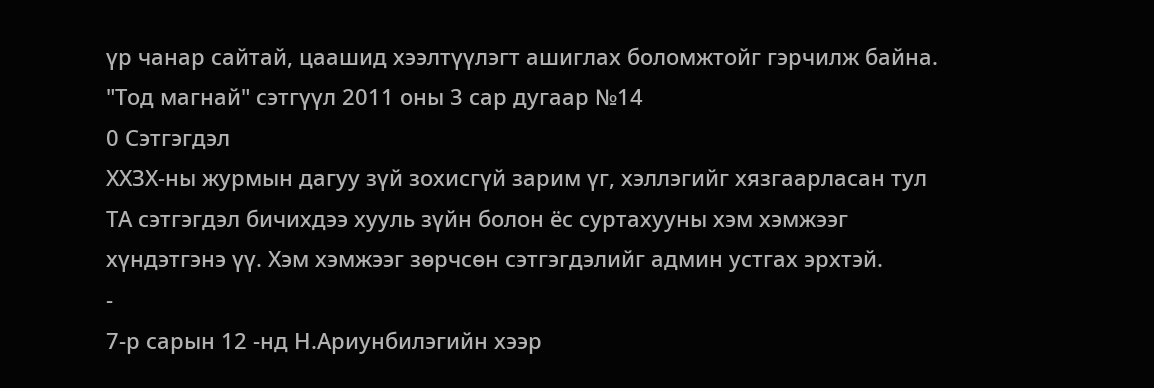үр чанар сайтай, цаашид хээлтүүлэгт ашиглах боломжтойг гэрчилж байна.
"Тод магнай" сэтгүүл 2011 оны 3 сар дугаар №14
0 Сэтгэгдэл
ХХЗХ-ны журмын дагуу зүй зохисгүй зарим үг, хэллэгийг хязгаарласан тул ТА сэтгэгдэл бичихдээ хууль зүйн болон ёс суртахууны хэм хэмжээг хүндэтгэнэ үү. Хэм хэмжээг зөрчсөн сэтгэгдэлийг админ устгах эрхтэй.
-
7-р сарын 12 -нд Н.Ариунбилэгийн хээр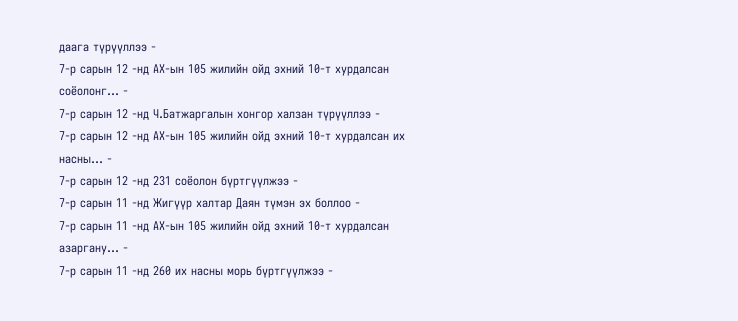даага түрүүллээ -
7-р сарын 12 -нд АХ-ын 105 жилийн ойд эхний 10-т хурдалсан соёолонг… -
7-р сарын 12 -нд Ч.Батжаргалын хонгор халзан түрүүллээ -
7-р сарын 12 -нд АХ-ын 105 жилийн ойд эхний 10-т хурдалсан их насны… -
7-р сарын 12 -нд 231 соёолон бүртгүүлжээ -
7-р сарын 11 -нд Жигүүр халтар Даян түмэн эх боллоо -
7-р сарын 11 -нд АХ-ын 105 жилийн ойд эхний 10-т хурдалсан азаргану… -
7-р сарын 11 -нд 260 их насны морь бүртгүүлжээ -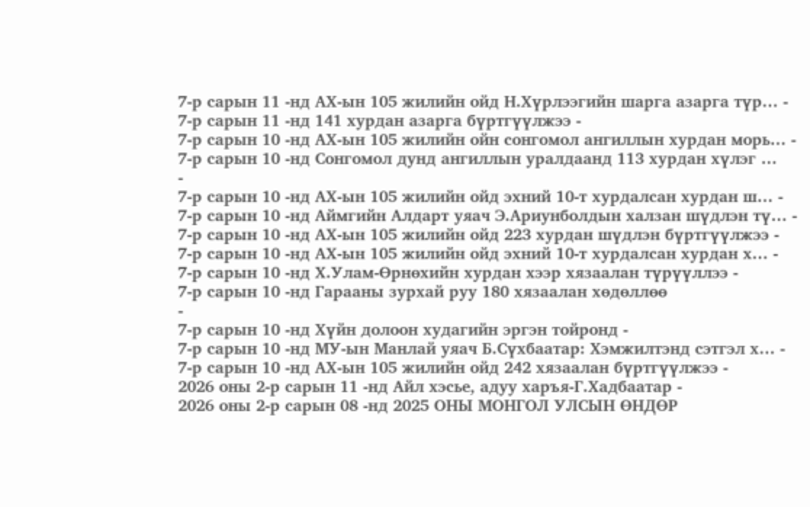7-р сарын 11 -нд АХ-ын 105 жилийн ойд Н.Хүрлээгийн шарга азарга түр… -
7-р сарын 11 -нд 141 хурдан азарга бүртгүүлжээ -
7-р сарын 10 -нд АХ-ын 105 жилийн ойн сонгомол ангиллын хурдан морь… -
7-р сарын 10 -нд Сонгомол дунд ангиллын уралдаанд 113 хурдан хүлэг …
-
7-р сарын 10 -нд АХ-ын 105 жилийн ойд эхний 10-т хурдалсан хурдан ш… -
7-р сарын 10 -нд Аймгийн Алдарт уяач Э.Ариунболдын халзан шүдлэн тү… -
7-р сарын 10 -нд АХ-ын 105 жилийн ойд 223 хурдан шүдлэн бүртгүүлжээ -
7-р сарын 10 -нд АХ-ын 105 жилийн ойд эхний 10-т хурдалсан хурдан х… -
7-р сарын 10 -нд Х.Улам-Өрнөхийн хурдан хээр хязаалан түрүүллээ -
7-р сарын 10 -нд Гарааны зурхай руу 180 хязаалан хөдөллөө
-
7-р сарын 10 -нд Хүйн долоон худагийн эргэн тойронд -
7-р сарын 10 -нд МУ-ын Манлай уяач Б.Сүхбаатар: Хэмжилтэнд сэтгэл х… -
7-р сарын 10 -нд АХ-ын 105 жилийн ойд 242 хязаалан бүртгүүлжээ -
2026 оны 2-р сарын 11 -нд Айл хэсье, адуу харъя-Г.Хадбаатар -
2026 оны 2-р сарын 08 -нд 2025 ОНЫ МОНГОЛ УЛСЫН ӨНДӨР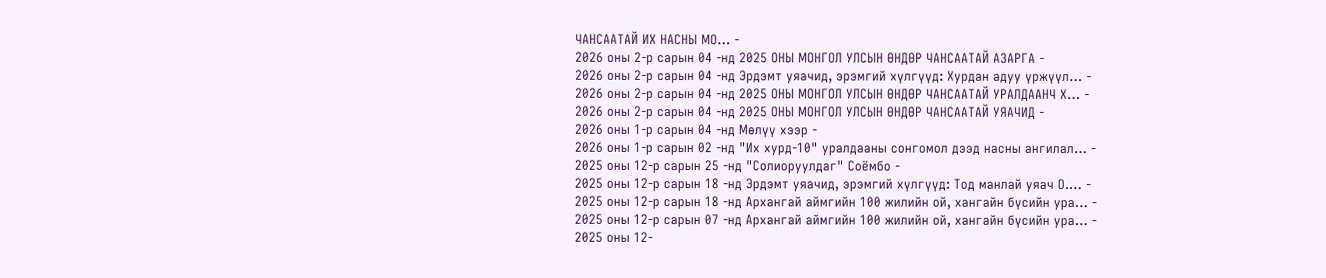ЧАНСААТАЙ ИХ НАСНЫ МО… -
2026 оны 2-р сарын 04 -нд 2025 ОНЫ МОНГОЛ УЛСЫН ӨНДӨР ЧАНСААТАЙ АЗАРГА -
2026 оны 2-р сарын 04 -нд Эрдэмт уяачид, эрэмгий хүлгүүд: Хурдан адуу үржүүл… -
2026 оны 2-р сарын 04 -нд 2025 ОНЫ МОНГОЛ УЛСЫН ӨНДӨР ЧАНСААТАЙ УРАЛДААНЧ Х… -
2026 оны 2-р сарын 04 -нд 2025 ОНЫ МОНГОЛ УЛСЫН ӨНДӨР ЧАНСААТАЙ УЯАЧИД -
2026 оны 1-р сарын 04 -нд Мөлүү хээр -
2026 оны 1-р сарын 02 -нд "Их хурд-10" уралдааны сонгомол дээд насны ангилал… -
2025 оны 12-р сарын 25 -нд "Солиоруулдаг" Соёмбо -
2025 оны 12-р сарын 18 -нд Эрдэмт уяачид, эрэмгий хүлгүүд: Тод манлай уяач О.… -
2025 оны 12-р сарын 18 -нд Архангай аймгийн 100 жилийн ой, хангайн бүсийн ура… -
2025 оны 12-р сарын 07 -нд Архангай аймгийн 100 жилийн ой, хангайн бүсийн ура… -
2025 оны 12-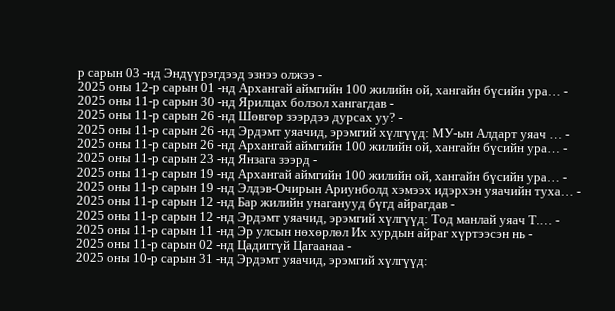р сарын 03 -нд Эндүүрэгдээд эзнээ олжээ -
2025 оны 12-р сарын 01 -нд Архангай аймгийн 100 жилийн ой, хангайн бүсийн ура… -
2025 оны 11-р сарын 30 -нд Ярилцах болзол хангагдав -
2025 оны 11-р сарын 26 -нд Шөвгөр зээрдээ дурсах уу? -
2025 оны 11-р сарын 26 -нд Эрдэмт уяачид, эрэмгий хүлгүүд: МУ-ын Алдарт уяач … -
2025 оны 11-р сарын 26 -нд Архангай аймгийн 100 жилийн ой, хангайн бүсийн ура… -
2025 оны 11-р сарын 23 -нд Янзага зээрд -
2025 оны 11-р сарын 19 -нд Архангай аймгийн 100 жилийн ой, хангайн бүсийн ура… -
2025 оны 11-р сарын 19 -нд Элдэв-Очирын Ариунболд хэмээх идэрхэн уяачийн туха… -
2025 оны 11-р сарын 12 -нд Бар жилийн унаганууд бүгд айрагдав -
2025 оны 11-р сарын 12 -нд Эрдэмт уяачид, эрэмгий хүлгүүд: Тод манлай уяач Т.… -
2025 оны 11-р сарын 11 -нд Эр улсын нөхөрлөл Их хурдын айраг хүртээсэн нь -
2025 оны 11-р сарын 02 -нд Цадиггүй Цагаанаа -
2025 оны 10-р сарын 31 -нд Эрдэмт уяачид, эрэмгий хүлгүүд: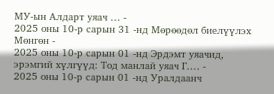МУ-ын Алдарт уяач … -
2025 оны 10-р сарын 31 -нд Мөрөөдөл биелүүлэх Мөнгөн -
2025 оны 10-р сарын 01 -нд Эрдэмт уяачид, эрэмгий хүлгүүд: Тод манлай уяач Г.… -
2025 оны 10-р сарын 01 -нд Уралдаанч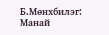Б.Мөнхбилэг: Манай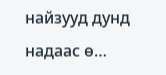найзууд дунд надаас ө…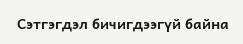Сэтгэгдэл бичигдээгүй байна